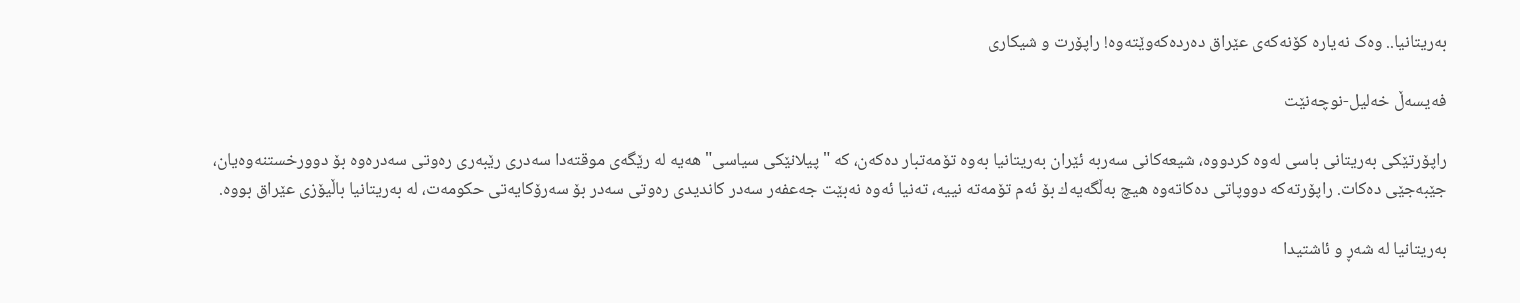به‌ریتانیا.. وەک نه‌یاره‌ كۆنه‌كه‌ى عێراق ده‌رده‌كه‌وێته‌وه‌! راپۆرت و شیکاری

فه‌یسه‌ڵ خه‌لیل-نوچه‌نێت

راپۆرتێكى به‌ریتانى باسى له‌وه‌ كردووه‌، شیعه‌كانى سه‌ربه‌ ئێران به‌ریتانیا به‌وه‌ تۆمه‌تبار ده‌كه‌ن، كه‌ "پیلانێكى سیاسى" هه‌یه‌ له‌ رێگه‌ى موقته‌دا سه‌درى رێبه‌رى ره‌وتى سه‌دره‌وه‌ بۆ دوورخستنه‌وه‌یان، جێبه‌جێى ده‌كات. راپۆرته‌كه‌ دووپاتى ده‌كاته‌وه‌ هیچ به‌ڵگه‌یه‌ك بۆ ئه‌م تۆمه‌ته‌ نییه‌، ته‌نیا ئه‌وه‌ نه‌بێت جه‌عفه‌ر سه‌در كاندیدى ره‌وتى سه‌در بۆ سه‌رۆكایه‌تى حكومه‌ت، له‌ به‌ریتانیا باڵیۆزى عێراق بووه‌.

به‌ریتانیا له‌ شه‌ڕ و ئاشتیدا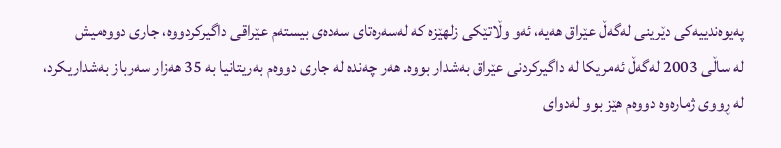په‌یوه‌ندییه‌كى دێرینى له‌گه‌ڵ عێراق هه‌یه‌، ئه‌و وڵاتێكى زلهێزه‌ كه‌ له‌سه‌ره‌تاى سه‌ده‌ى بیسته‌م عێراقى داگیركردووه‌، جارى دووه‌میش له ‌ساڵى 2003 له‌گه‌ڵ ئه‌مریكا له‌ داگیركردنى عێراق به‌شدار بووه‌. هه‌ر چه‌نده‌ له‌ جارى دووه‌م به‌ریتانیا به‌ 35 هه‌زار سه‌رباز به‌شداریكرد، له‌ ڕووى ژماره‌وه‌ دووه‌م هێز بوو له‌دواى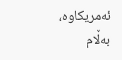ئه‌مریكاوه‌، به‌ڵام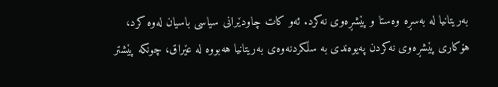به‌ریتانیا له‌ به‌سڕه‌ وه‌ستا و پێشڕه‌وى نه‌كرد. ئه‌و كات چاودێرانى سیاسى باسیان له‌وه‌ كرد، هۆكارى پێشڕه‌وى نه‌كردن‌ په‌یوه‌ندى به‌ سڵكردنه‌وه‌ى به‌ریتانیا هه‌بووه‌ له‌ عێراق، چونكه‌ پێشتر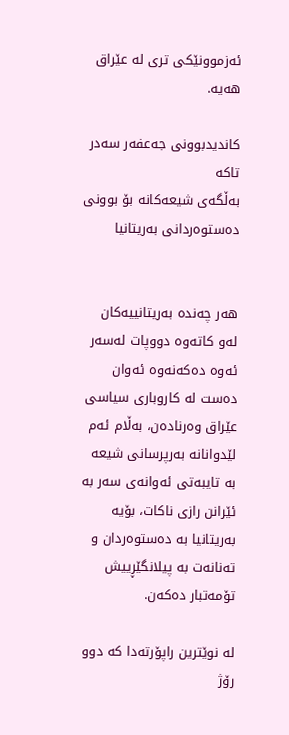ئه‌زموونێكى ترى له‌ عێراق هه‌یه‌.

كاندیدبوونى جه‌عفه‌ر سه‌در تاكه‌
به‌ڵگه‌ى شیعه‌كانه‌ بۆ بوونى ده‌ستوه‌ردانى به‌ریتانیا


هه‌ر چه‌نده‌ به‌ریتانییه‌كان له‌و كاته‌وه‌ دووپات له‌سه‌ر ئه‌وه‌ ده‌كه‌نه‌وه‌ ئه‌وان ده‌ست له‌ كاروبارى سیاسى عێراق وه‌رناده‌ن، به‌ڵام ئه‌م لێدوانانه‌ به‌رپرسانى شیعه‌ به‌ تایبه‌تى ئه‌وانه‌ى سه‌ر به‌ ئێرانن رازى ناكات، بۆیه‌ به‌ریتانیا به‌ ده‌ستوه‌ردان و ته‌نانه‌ت به‌ پیلانگێڕییش تۆمه‌تبار ده‌كه‌ن.

له‌ نوێترین راپۆرته‌دا كه‌ دوو رۆژ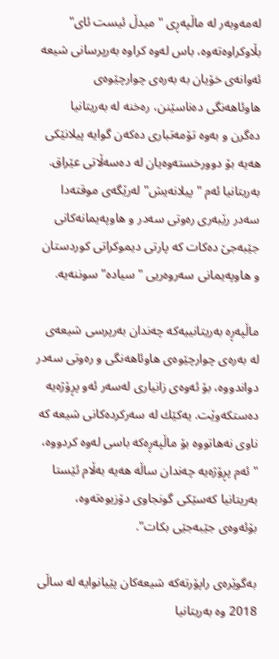له‌مه‌وبه‌ر له‌ ماڵپه‌ڕى "میدڵ ئیست ئاى" بڵاوكراوه‌ته‌وه‌، باس له‌وه‌ كراوه‌ به‌رپرسانى شیعه‌ ئه‌وانه‌ى خۆیان به‌ به‌ره‌ى چوارچێوه‌ى هاوئاهه‌نگى ده‌ناسێنن، ره‌خنه‌ له‌ به‌ریتانیا ده‌گرن و به‌وه‌ تۆمه‌تبارى ده‌كه‌ن گوایه‌ پیلانێكى هه‌یه‌ بۆ دوورخسته‌وه‌یان له‌ ده‌سه‌ڵاتى عێراق. به‌ریتانیا ئه‌م "پیلانه‌یش" له‌رێگه‌ى موقته‌دا سه‌در رێبه‌رى ره‌وتى سه‌در و هاوپه‌یمانه‌كانى جێبه‌جێ ده‌كات كه‌ پارتى دیموكراتى كوردستان و هاوپه‌یمانى سه‌روه‌ریى "سیاده‌" سوننه‌یه‌.

ماڵپه‌ڕه‌ به‌ریتانییه‌كه‌ چه‌ندان به‌رپرسى شیعه‌ى له‌ به‌ره‌ى چوارچێوه‌ى هاوئاهه‌نگى و ره‌وتى سه‌در دواندووه‌، بۆ ئه‌وه‌ى زانیارى له‌سه‌ر ئه‌و پڕۆژه‌یه‌ ده‌ستكه‌وێت. یه‌كێك له‌ سه‌ركرده‌كانى شیعه‌ كه‌ ناوى نه‌هاتووه‌ بۆ ماڵپه‌ڕه‌كه‌ باسى له‌وه‌ كردووه‌، "ئه‌م پڕۆژه‌یه‌ چه‌ندان ساڵه‌ هه‌یه‌ به‌ڵام ئێستا به‌ریتانیا كه‌سێكى گونجاوى دۆزیوه‌ته‌وه‌، بۆئه‌وه‌ى جێبه‌جێى بكات".

به‌گوێره‌ى راپۆرته‌كه‌ شیعه‌كان پێیانوایه‌ له‌ ساڵى 2018 وه‌ به‌ریتانیا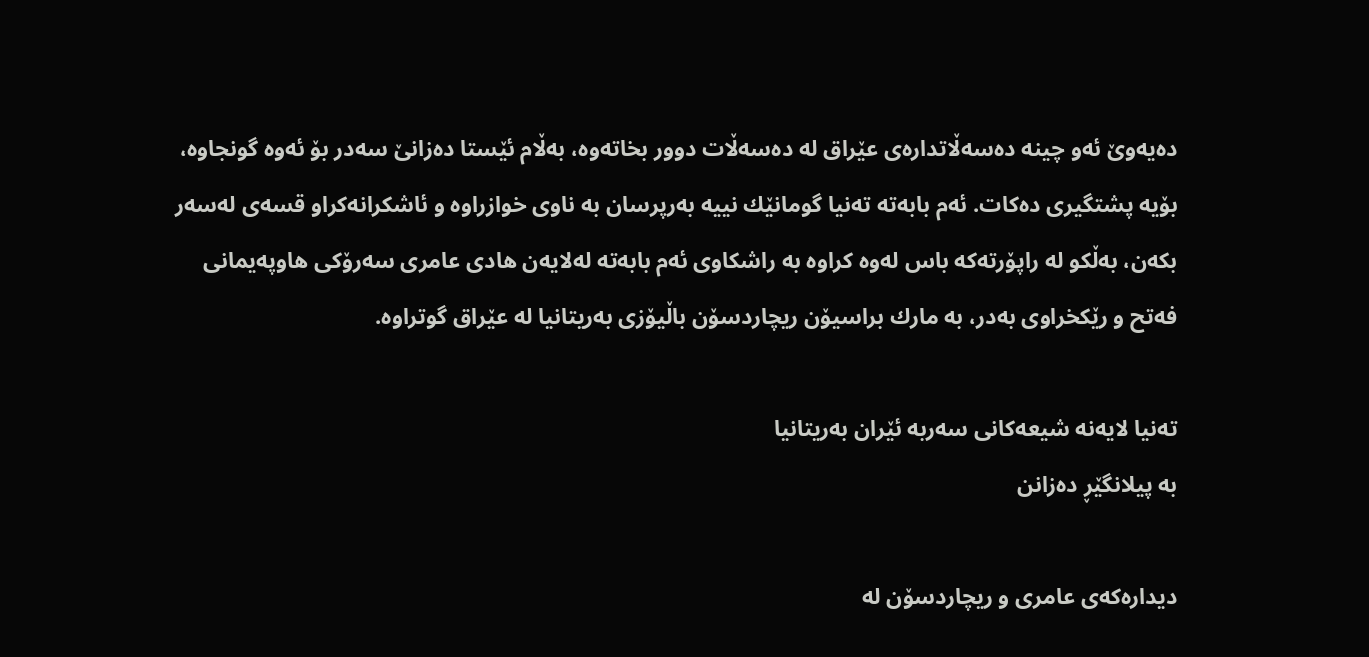ده‌یه‌وێ ئه‌و چینه‌ ده‌سه‌ڵاتداره‌ى عێراق له‌ ده‌سه‌ڵات دوور بخاته‌وه‌، به‌ڵام ئێستا ده‌زانێ سه‌در بۆ ئه‌وه‌ گونجاوه‌، بۆیه‌ پشتگیرى ده‌كات. ئه‌م بابه‌ته‌ ته‌نیا گومانێك نییه‌ به‌رپرسان به‌ ناوى خوازراوه‌ و ئاشكرانه‌كراو قسه‌ى له‌سه‌ر بكه‌ن، به‌ڵكو له‌ راپۆرته‌كه‌ باس له‌وه‌ كراوه‌ به‌ راشكاوى ئه‌م بابه‌ته‌ له‌لایه‌ن هادى عامرى سه‌رۆكى هاوپه‌یمانى فه‌تح و رێكخراوى به‌در، به‌ مارك براسیۆن ریچاردسۆن باڵیۆزى به‌ریتانیا له‌ عێراق گوتراوه‌.

ته‌نیا لایه‌نه‌ شیعه‌كانى سه‌ربه‌ ئێران به‌ریتانیا
به‌ پیلانگێڕ ده‌زانن

دیداره‌كه‌ى عامرى و ریچاردسۆن له‌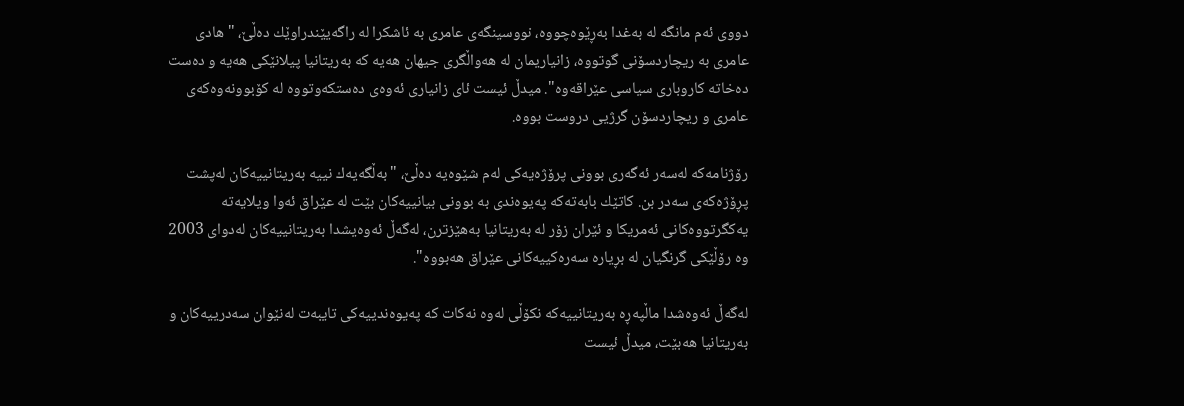دووى ئه‌م مانگه‌ له‌ به‌غدا به‌ڕێوه‌چووه‌، نووسینگه‌ى عامرى به‌ ئاشكرا له‌ راگه‌یێندراوێك ده‌ڵێ، "هادى عامرى به‌ ریچاردسۆنى گوتووه‌، زانیاریمان له‌ هه‌واڵگرى جیهان هه‌یه‌ كه‌ به‌ریتانیا پیلانێكى هەیە و ده‌ست ده‌خاته‌ كاروبارى سیاسى عێراقه‌وه‌". میدڵ ئیست ئاى زانیارى ئه‌وه‌ى ده‌ستكه‌وتووه‌ له‌ كۆبوونه‌وه‌كه‌ى عامرى و ریچاردسۆن گرژیى دروست بووه‌.

رۆژنامه‌كه‌ له‌سه‌ر ئه‌گه‌رى بوونى پرۆژه‌یه‌كى له‌م شێوه‌یه‌ ده‌ڵێ، "به‌ڵگه‌یه‌ك نییه‌ به‌ریتانییه‌كان له‌پشت پڕۆژه‌كه‌ى سه‌در بن. كاتێك بابه‌ته‌كه‌ په‌یوه‌ندى به‌ بوونى بیانییه‌كان بێت له‌ عێراق ئه‌وا ویلایه‌ته‌ یه‌كگرتووه‌كانى ئه‌مریكا و ئێران زۆر له‌ به‌ریتانیا به‌هێزترن، له‌گه‌ڵ ئه‌وه‌یشدا به‌ریتانییه‌كان له‌دواى 2003 وه‌ رۆڵێكى گرنگیان له‌ بڕیاره‌ سه‌ره‌كییه‌كانى عێراق هه‌بووه‌".

له‌گه‌ڵ ئه‌وه‌شدا ماڵپه‌ڕه‌ به‌ریتانییه‌كه‌ نكۆڵى له‌وه‌ نه‌كات كه‌ په‌یوه‌ندییه‌كى تایبه‌ت له‌نێوان سه‌درییه‌كان و به‌ریتانیا هه‌بێت، میدڵ ئیست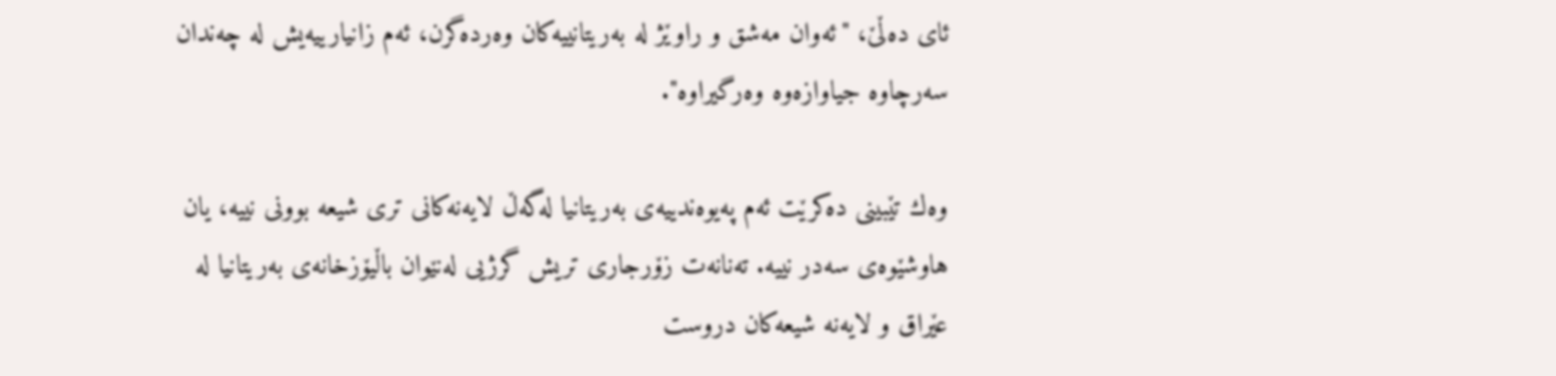ئاى ده‌ڵێ، "ئه‌وان مه‌شق و راوێژ له‌ به‌ریتانییه‌كان وه‌رده‌گرن، ئه‌م زانیارییه‌یش له‌ چه‌ندان سه‌رچاوه‌ جیاوازه‌وه‌ وه‌رگیراوه‌".

وه‌ك تێبینى ده‌كرێت ئه‌م په‌یوه‌ندییه‌ى به‌ریتانیا له‌گه‌ڵ لایه‌نه‌كانى ترى شیعه‌ بوونى نییه‌، یان هاوشێوه‌ى سه‌در نییه‌. ته‌نانه‌ت زۆرجارى تریش گرژیى له‌نێوان باڵیۆزخانه‌ى به‌ریتانیا له‌ عێراق و لایه‌نه‌ شیعه‌كان دروست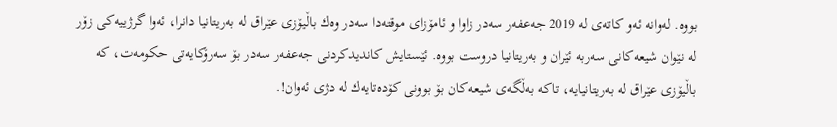بووه‌. له‌وانه‌ ئه‌و كاته‌ى له‌ 2019 جه‌عفه‌ر سه‌در زاوا و ئامۆزاى موقته‌دا سه‌در وه‌ك باڵیۆزى عێراق له‌ به‌ریتانیا دانرا، ئه‌وا گرژییه‌كى زۆر له‌ نێوان شیعه‌كانى سه‌ربه‌ ئێران و به‌ریتانیا دروست بووه‌. ئێستایش كاندیدكردنى جه‌عفه‌ر سه‌در بۆ سه‌رۆكایه‌تى حكومه‌ت، كه‌ باڵیۆزى عێراق له‌ به‌ریتانیایه‌، تاكه‌ به‌ڵگه‌ى شیعه‌كان بۆ بوونى كۆده‌تایه‌ك له‌ دژى ئه‌وان!.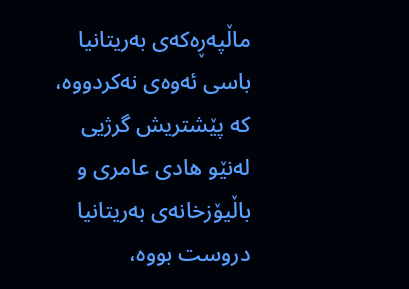ماڵپه‌ڕه‌کەی به‌ریتانیا باسى ئه‌وه‌ى نه‌كردووه‌، كه‌ پێشتریش گرژیى له‌نێو هادى عامرى و باڵیۆزخانه‌ى به‌ریتانیا دروست بووه‌،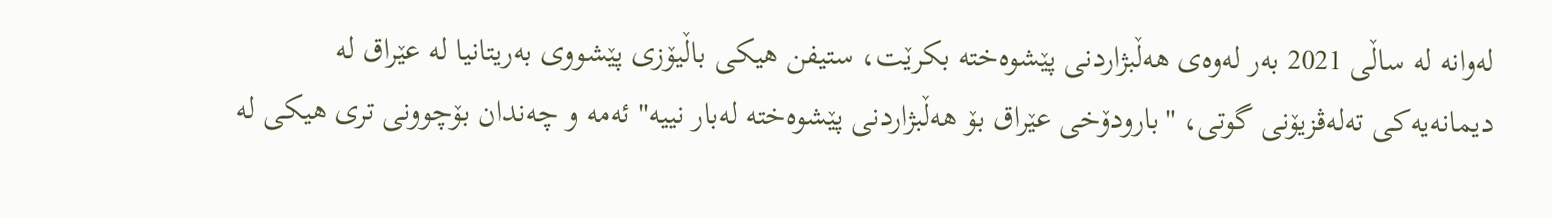له‌وانه‌ له‌ ساڵى 2021 به‌ر له‌وه‌ى هه‌ڵبژاردنى پێشوه‌خته‌ بكرێت، ستیفن هیكى باڵیۆزى پێشووى به‌ریتانیا له‌ عێراق له‌ دیمانه‌یه‌كى ته‌له‌ڤزیۆنى گوتى، "بارودۆخى عێراق بۆ هه‌ڵبژاردنى پێشوه‌خته‌ له‌بار نییه‌" ئه‌مه‌ و چه‌ندان بۆچوونى ترى هیكى له‌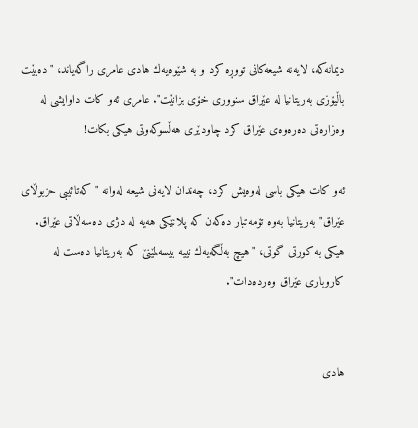دیمانه‌كه‌، لایه‌نه‌ شیعه‌كانى تووڕه‌ كرد و به‌ شێوه‌یه‌ك هادى عامرى راگه‌یاند، "ده‌بێت باڵیۆزى به‌ریتانیا له‌ عێراق سنوورى خۆى بزانێت". عامرى ئه‌و كات داوایشى له‌ وه‌زاره‌تى ده‌ره‌وه‌ى عێراق كرد چاودێرى هه‌ڵسوكه‌وتى هیكى بكات!

ئه‌و كات هیكى باسى له‌وه‌یش كرد، چه‌ندان لایه‌نى شیعه‌ له‌وانه‌ "كه‌تائیبى حزبوڵاى عێراق" به‌ریتانیا به‌وه‌ تۆمه‌تبار ده‌كه‌ن كه‌ پلانێكى هه‌یه‌ له‌ دژى ده‌سه‌ڵاتى عێراق. هیكى به‌ كورتى گوتى، "هیچ به‌ڵگه‌یه‌ك نییه‌ بیسه‌لمێنێ كه‌ به‌ریتانیا ده‌ست له‌ كاروبارى عێراق وه‌رده‌دات".


هادى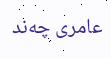عامرى چه‌ند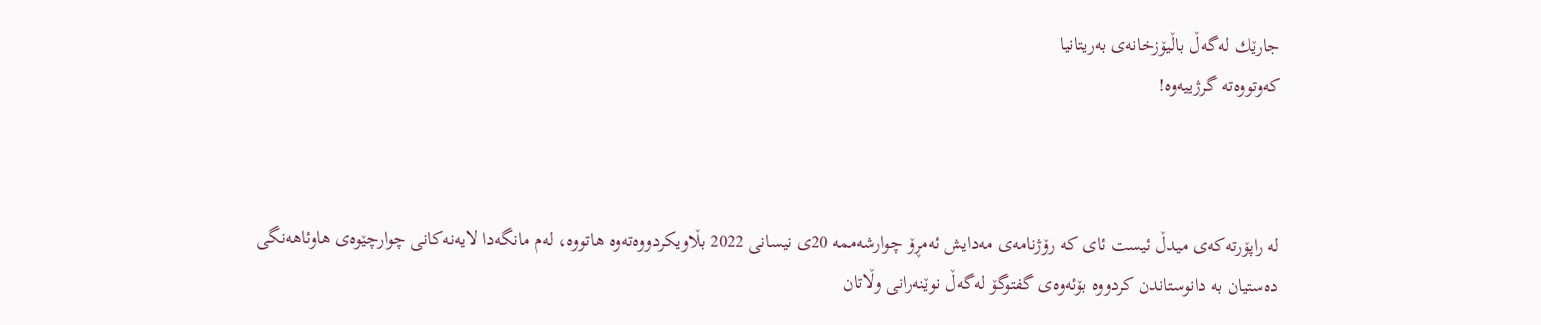جارێك له‌گه‌ڵ باڵیۆزخانه‌ى به‌ریتانیا
كه‌وتووه‌ته‌ گرژییه‌وه‌!



له‌ راپۆرته‌كه‌ى میدڵ ئیست ئاى كه‌ رۆژنامه‌ى مه‌دایش ئه‌مڕۆ چوارشه‌ممه‌ 20ى نیسانى 2022 بڵاویكردووه‌ته‌وه‌ هاتووه‌، له‌م مانگه‌دا لایه‌نه‌كانى چوارچێوه‌ى هاوئاهه‌نگى ده‌ستیان به‌ دانوستاندن كردووه‌ بۆئه‌وه‌ى گفتوگۆ له‌گه‌ڵ نوێنه‌رانى وڵاتان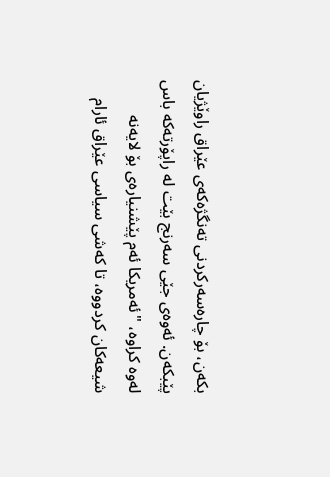بكه‌ن، بۆ چاره‌سه‌ركردنى ته‌نگژه‌كه‌ى عێراق راوێژیان پێبكه‌ن. ئه‌وه‌ى جێى سه‌رنج بێت له‌ راپۆرته‌كه‌ باس له‌وه‌ كراوه‌، "ئه‌مریكا ئه‌م پێشنیاره‌ى بۆ لایه‌نه‌ شیعه‌كان كردووه‌، تا كه‌شى سیاسى عێراق ئارام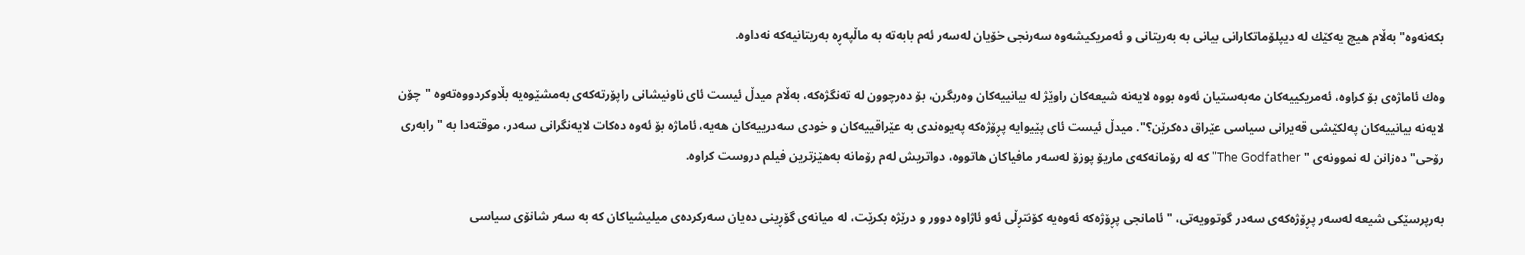بكه‌نه‌وه‌" به‌ڵام هیچ یه‌كێك له‌ دیپلۆماتكارانى بیانى به‌ به‌ریتانی و ئه‌مریكیشه‌وه‌ سه‌رنجى خۆیان له‌سه‌ر ئه‌م بابه‌ته‌ به‌ ماڵپه‌ڕه‌ به‌ریتانیه‌كه‌ نه‌داوه‌.

وه‌ك ئاماژه‌ى بۆ كراوه‌، ئه‌مریكییه‌كان مه‌به‌ستیان ئه‌وه‌ بووه‌ لایه‌نه‌ شیعه‌كان راوێژ له‌ بیانییه‌كان وه‌ربگرن، بۆ ده‌رچوون له‌ ته‌نگژه‌كه‌، به‌ڵام میدڵ ئیست ئاى ناونیشانى راپۆرته‌كه‌ى به‌مشێوه‌یه‌ بڵاوكردووه‌ته‌وه‌ "چۆن لایه‌نه‌ بیانییه‌كان په‌لكێشى قه‌یرانى سیاسى عێراق ده‌كرێن؟". میدڵ ئیست ئاى پێیوایه‌ پڕۆژه‌كه‌ په‌یوه‌ندى به‌ عێراقییه‌كان و خودى سه‌درییه‌كان هه‌یه‌، ئاماژه‌ بۆ ئه‌وه‌ ده‌كات لایه‌نگرانى سه‌در، موقته‌دا به‌ "رابه‌رى رۆحى" ده‌زانن له‌ نموونه‌ى " The Godfather" كه‌ له‌ رۆمانه‌كه‌ى ماریۆ پوزۆ له‌سه‌ر مافیاكان هاتووه‌، دواتریش له‌م رۆمانه‌ به‌هێزترین فیلم دروست كراوه‌.

به‌رپرسێكى شیعه‌ له‌سه‌ر پڕۆژه‌كه‌ى سه‌در گوتوویه‌تى، " ئامانجى پڕۆژه‌كه‌ ئه‌وه‌یه‌ كۆنتڕڵى ئه‌و ئاژاوه‌ دوور و درێژه‌ بكرێت، له‌ میانه‌ى گۆڕینى ده‌یان سه‌ركرده‌ى میلیشیاكان كه‌ به‌ سه‌ر شانۆى سیاسى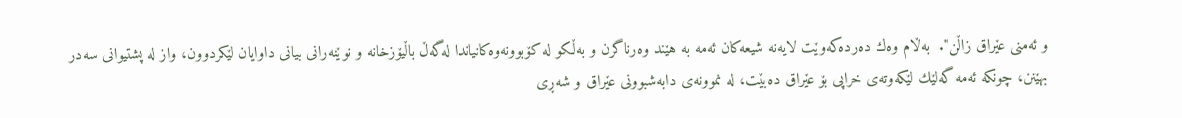و ئه‌منى عێراق زاڵن".  به‌ڵام وه‌ك ده‌رده‌كه‌وێت لایه‌نه‌ شیعه‌كان ئه‌مه‌ به‌ هێند وه‌رناگرن و به‌ڵكو له‌ كۆبوونه‌وه‌كانیاندا له‌گه‌ڵ باڵیۆزخانه‌ و نوێنه‌رانى بیانى داوایان لێكردوون، واز له‌ پشتیوانى سه‌در بهێنن، چونكه‌ ئه‌مه‌ گه‌لێك لێكه‌وته‌ى خراپى بۆ عێراق ده‌بێت، له‌ نموونه‌ى دابه‌شبوونى عێراق و شه‌ڕى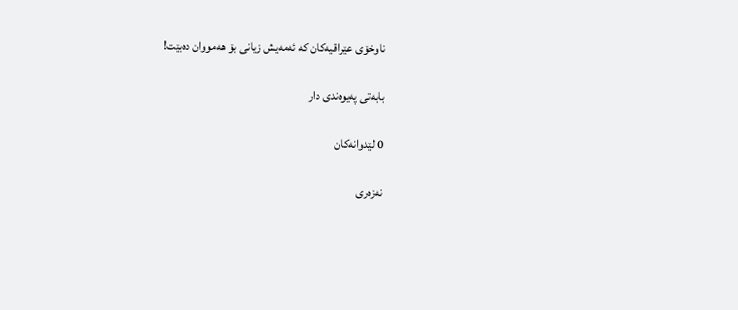ناوخۆى عێراقیه‌كان كه‌ ئه‌مه‌یش زیانى بۆ هه‌مووان ده‌بێت!

بابەتی پەیوەندی دار

0 لێدوانەکان

نەزەری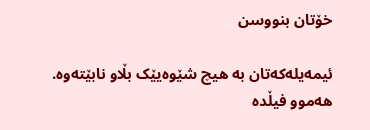خۆتان بنووسن

ئیمەیلەکەتان بە هیچ شێوەیێک بڵاو نابێتەوە. هەموو فیڵدە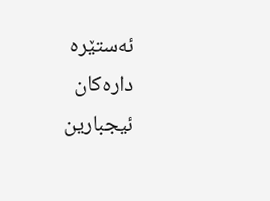ئەستێرە دارەکان ئیجبارین